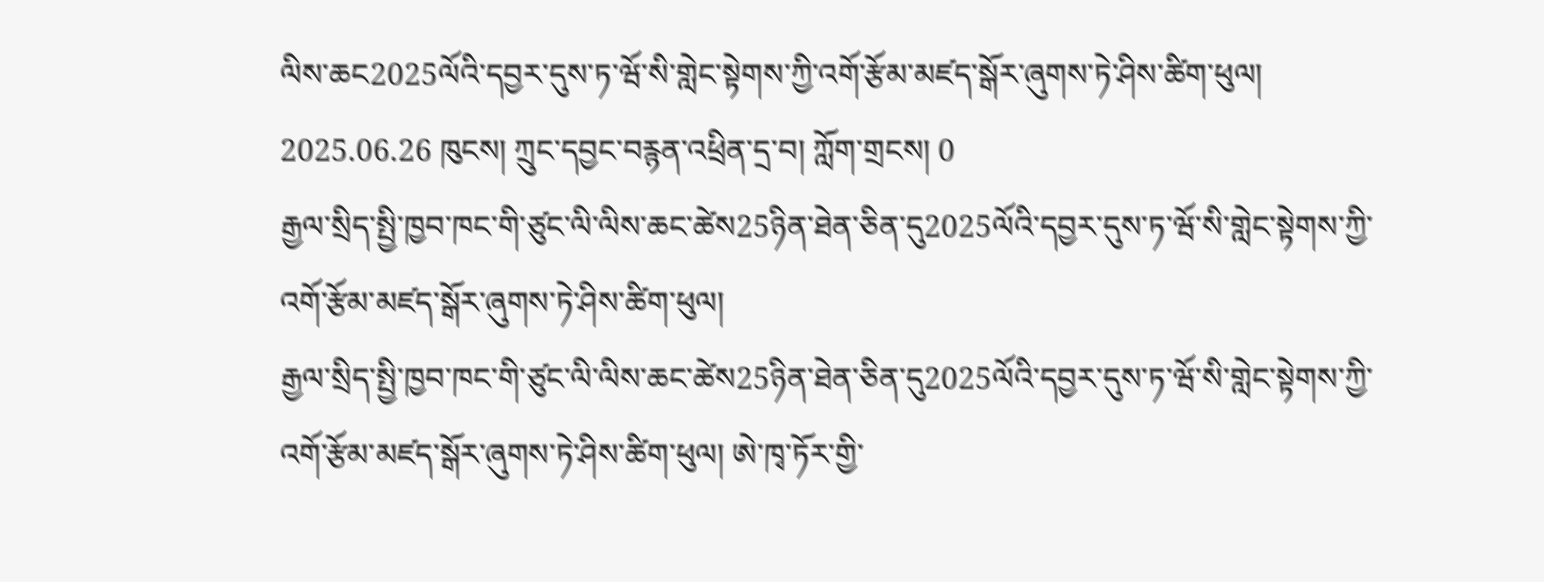ལིས་ཆང2025ལོའི་དབྱར་དུས་ཏ་ཝོ་སི་གླེང་སྟེགས་ཀྱི་འགོ་རྩོམ་མཛད་སྒོར་ཞུགས་ཏེ་ཤིས་ཚིག་ཕུལ།
2025.06.26 ཁུངས། ཀྲུང་དབྱང་བརྙན་འཕྲིན་དྲ་བ། ཀློག་གྲངས། 0
རྒྱལ་སྲིད་སྤྱི་ཁྱབ་ཁང་གི་ཙུང་ལི་ལིས་ཆང་ཚེས25ཉིན་ཐེན་ཅིན་དུ2025ལོའི་དབྱར་དུས་ཏ་ཝོ་སི་གླེང་སྟེགས་ཀྱི་འགོ་རྩོམ་མཛད་སྒོར་ཞུགས་ཏེ་ཤིས་ཚིག་ཕུལ།
རྒྱལ་སྲིད་སྤྱི་ཁྱབ་ཁང་གི་ཙུང་ལི་ལིས་ཆང་ཚེས25ཉིན་ཐེན་ཅིན་དུ2025ལོའི་དབྱར་དུས་ཏ་ཝོ་སི་གླེང་སྟེགས་ཀྱི་འགོ་རྩོམ་མཛད་སྒོར་ཞུགས་ཏེ་ཤིས་ཚིག་ཕུལ། ཨེ་ཁྭ་ཏོར་གྱི་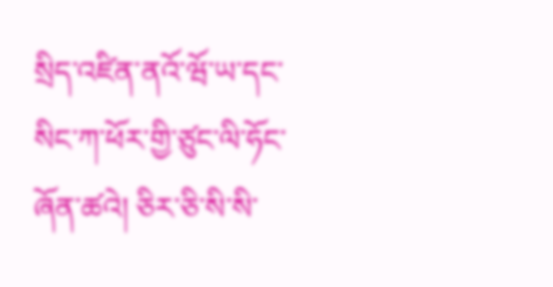སྲིད་འཛིན་ནའོ་ཝོ་ཡ་དང་སིང་ཀ་ཕོར་གྱི་ཙུང་ལི་ཧོང་ཞོན་ཚའེ། ཅིར་ཅི་སི་སི་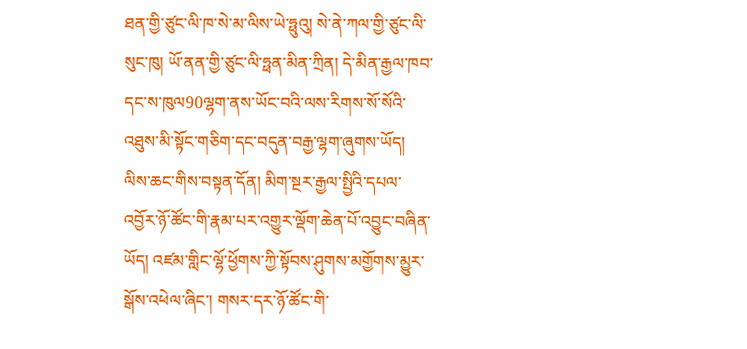ཐན་གྱི་ཙུང་ལི་ཁ་སེ་མ་ལིས་ཡེ་ཧྥུའུ། སེ་ནེ་ཀལ་གྱི་ཙུང་ལི་སུང་ཁུ། ཡོ་ནན་གྱི་ཙུང་ལི་ཧྥན་མིན་ཀྲིན། དེ་མིན་རྒྱལ་ཁབ་དང་ས་ཁུལ90ལྷག་ནས་ཡོང་བའི་ལས་རིགས་སོ་སོའི་འཐུས་མི་སྟོང་གཅིག་དང་བདུན་བརྒྱ་ལྷག་ཞུགས་ཡོད།
ལིས་ཆང་གིས་བསྟན་དོན། མིག་སྔར་རྒྱལ་སྤྱིའི་དཔལ་འབྱོར་ཉོ་ཚོང་གི་རྣམ་པར་འགྱུར་ལྡོག་ཆེན་པོ་འབྱུང་བཞིན་ཡོད། འཛམ་གླིང་ལྷོ་ཕྱོགས་ཀྱི་སྟོབས་ཤུགས་མགྱོགས་མྱུར་སྒོས་འཕེལ་ཞིང་། གསར་དར་ཉོ་ཚོང་གི་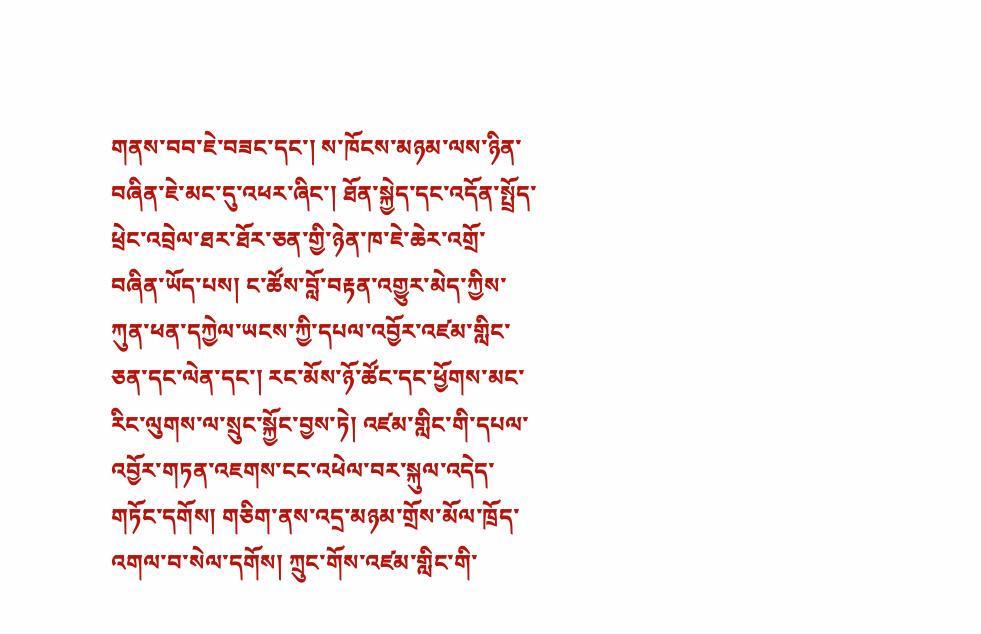གནས་བབ་ཇེ་བཟང་དང་། ས་ཁོངས་མཉམ་ལས་ཉིན་བཞིན་ཇེ་མང་དུ་འཕར་ཞིང་། ཐོན་སྐྱེད་དང་འདོན་སྤྲོད་ཕྲེང་འབྲེལ་ཐར་ཐོར་ཅན་གྱི་ཉེན་ཁ་ཇེ་ཆེར་འགྲོ་བཞིན་ཡོད་པས། ང་ཚོས་བློ་བརྟན་འགྱུར་མེད་ཀྱིས་ཀུན་ཕན་དཀྱེལ་ཡངས་ཀྱི་དཔལ་འབྱོར་འཛམ་གླིང་ཅན་དང་ལེན་དང་། རང་མོས་ཉོ་ཚོང་དང་ཕྱོགས་མང་རིང་ལུགས་ལ་སྲུང་སྐྱོང་བྱས་ཏེ། འཛམ་གླིང་གི་དཔལ་འབྱོར་གཏན་འཇགས་ངང་འཕེལ་བར་སྐུལ་འདེད་གཏོང་དགོས། གཅིག་ནས་འདྲ་མཉམ་གྲོས་མོལ་ཁྲོད་འགལ་བ་སེལ་དགོས། ཀྲུང་གོས་འཛམ་གླིང་གི་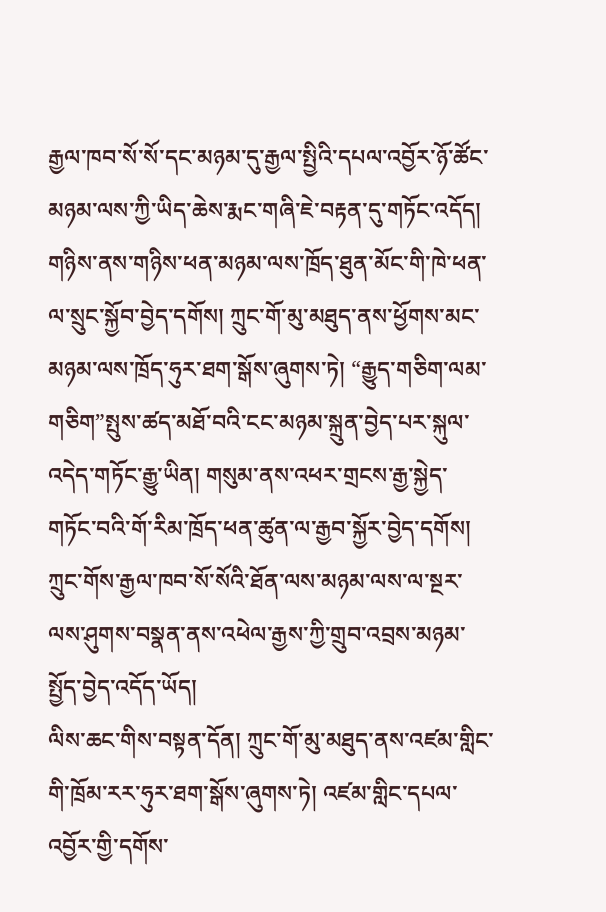རྒྱལ་ཁབ་སོ་སོ་དང་མཉམ་དུ་རྒྱལ་སྤྱིའི་དཔལ་འབྱོར་ཉོ་ཚོང་མཉམ་ལས་ཀྱི་ཡིད་ཆེས་རྨང་གཞི་ཇེ་བརྟན་དུ་གཏོང་འདོད། གཉིས་ནས་གཉིས་ཕན་མཉམ་ལས་ཁྲོད་ཐུན་མོང་གི་ཁེ་ཕན་ལ་སྲུང་སྐྱོབ་བྱེད་དགོས། ཀྲུང་གོ་མུ་མཐུད་ནས་ཕྱོགས་མང་མཉམ་ལས་ཁྲོད་ཧུར་ཐག་སྒོས་ཞུགས་ཏེ། “རྒྱུད་གཅིག་ལམ་གཅིག”སྤུས་ཚད་མཐོ་བའི་ངང་མཉམ་སྐྲུན་བྱེད་པར་སྐུལ་འདེད་གཏོང་རྒྱུ་ཡིན། གསུམ་ནས་འཕར་གྲངས་རྒྱ་སྐྱེད་གཏོང་བའི་གོ་རིམ་ཁྲོད་ཕན་ཚུན་ལ་རྒྱབ་སྐྱོར་བྱེད་དགོས། ཀྲུང་གོས་རྒྱལ་ཁབ་སོ་སོའི་ཐོན་ལས་མཉམ་ལས་ལ་སྔར་ལས་ཤུགས་བསྣན་ནས་འཕེལ་རྒྱས་ཀྱི་གྲུབ་འབྲས་མཉམ་སྤྱོད་བྱེད་འདོད་ཡོད།
ལིས་ཆང་གིས་བསྟན་དོན། ཀྲུང་གོ་མུ་མཐུད་ནས་འཛམ་གླིང་གི་ཁྲོམ་རར་ཧུར་ཐག་སྒོས་ཞུགས་ཏེ། འཛམ་གླིང་དཔལ་འབྱོར་གྱི་དགོས་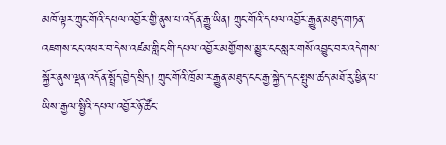མཁོ་ལྟར་ཀྲུང་གོའི་དཔལ་འབྱོར་གྱི་ནུས་པ་འདོན་རྒྱུ་ཡིན། ཀྲུང་གོའི་དཔལ་འབྱོར་རྒྱུན་མཐུད་གཏན་འཇགས་ངང་འཕར་བ་དེས་འཛམ་གླིང་གི་དཔལ་འབྱོར་མགྱོགས་མྱུར་ངང་སླར་གསོ་འབྱུང་བར་འདེགས་སྐྱོར་ནུས་ལྡན་འདོན་སྤྲོད་བྱེད་སྲིད། ཀྲུང་གོའི་ཁྲོམ་ར་རྒྱུན་མཐུད་ངང་རྒྱ་སྐྱེད་དང་སྤུས་ཚད་མཐོ་རུ་ཕྱིན་པ་ཡིས་རྒྱལ་སྤྱིའི་དཔལ་འབྱོར་ཉོ་ཚོང་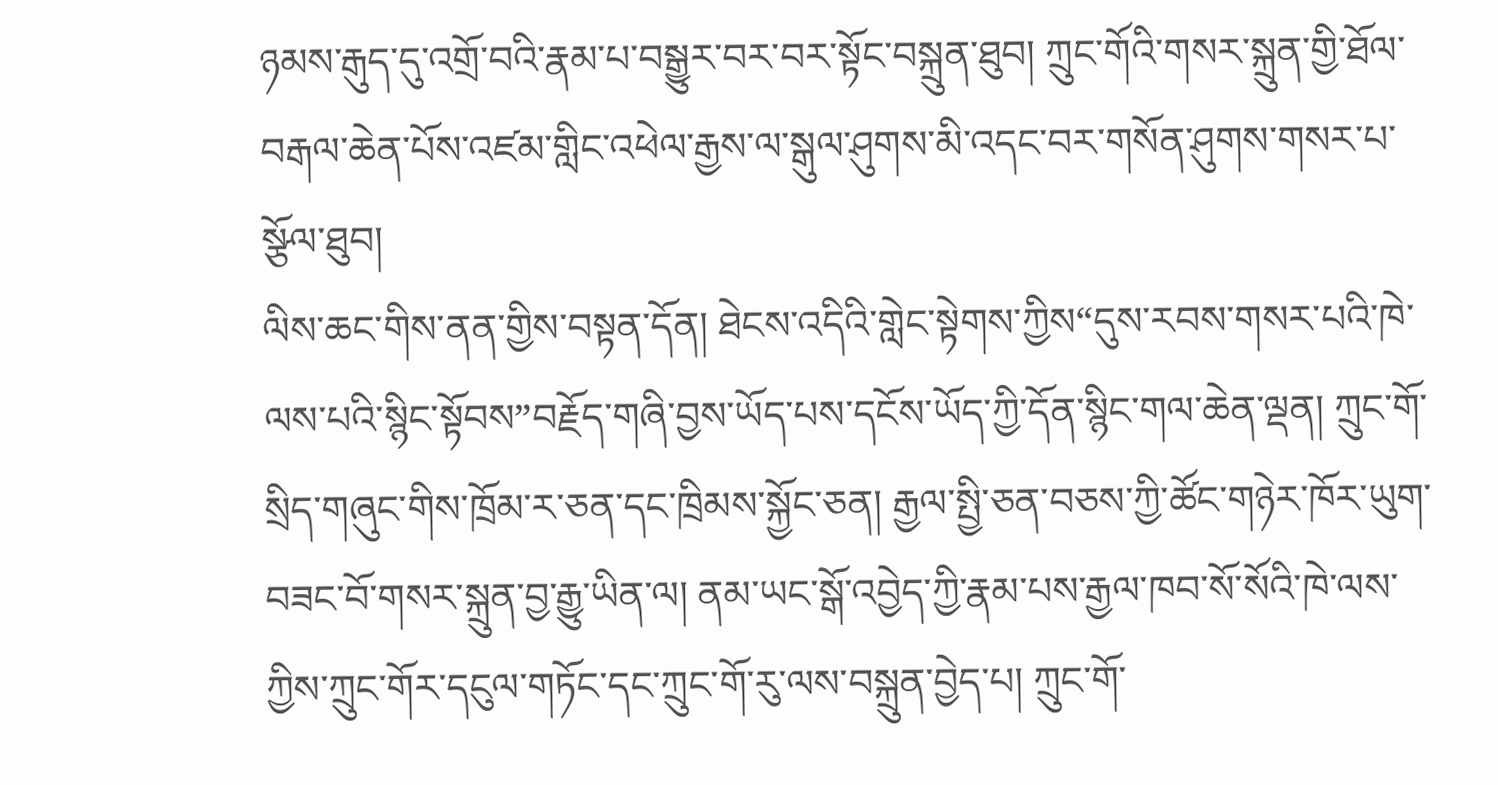ཉམས་རྒུད་དུ་འགྲོ་བའི་རྣམ་པ་བསྒྱུར་བར་བར་སྟོང་བསྐྲུན་ཐུབ། ཀྲུང་གོའི་གསར་སྐྲུན་གྱི་ཐོལ་བརྒལ་ཆེན་པོས་འཛམ་གླིང་འཕེལ་རྒྱས་ལ་སྒུལ་ཤུགས་མི་འདང་བར་གསོན་ཤུགས་གསར་པ་སྩོལ་ཐུབ།
ལིས་ཆང་གིས་ནན་གྱིས་བསྟན་དོན། ཐེངས་འདིའི་གླེང་སྟེགས་ཀྱིས“དུས་རབས་གསར་པའི་ཁེ་ལས་པའི་སྙིང་སྟོབས”བརྗོད་གཞི་བྱས་ཡོད་པས་དངོས་ཡོད་ཀྱི་དོན་སྙིང་གལ་ཆེན་ལྡན། ཀྲུང་གོ་སྲིད་གཞུང་གིས་ཁྲོམ་ར་ཅན་དང་ཁྲིམས་སྐྱོང་ཅན། རྒྱལ་སྤྱི་ཅན་བཅས་ཀྱི་ཚོང་གཉེར་ཁོར་ཡུག་བཟང་བོ་གསར་སྐྲུན་བྱ་རྒྱུ་ཡིན་ལ། ནམ་ཡང་སྒོ་འབྱེད་ཀྱི་རྣམ་པས་རྒྱལ་ཁབ་སོ་སོའི་ཁེ་ལས་ཀྱིས་ཀྲུང་གོར་དངུལ་གཏོང་དང་ཀྲུང་གོ་རུ་ལས་བསྐྲུན་བྱེད་པ། ཀྲུང་གོ་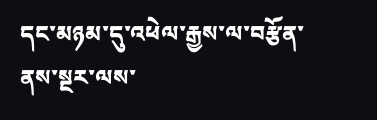དང་མཉམ་དུ་འཕེལ་རྒྱས་ལ་བརྩོན་ནས་སྔར་ལས་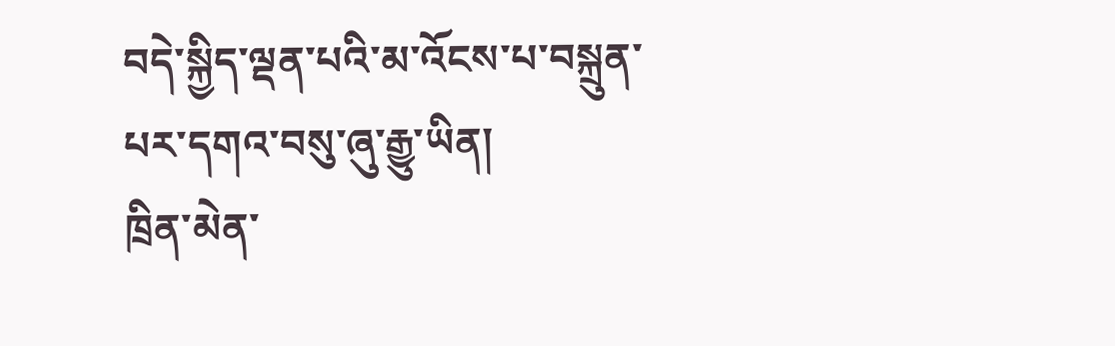བདེ་སྐྱིད་ལྡན་པའི་མ་འོངས་པ་བསྐྲུན་པར་དགའ་བསུ་ཞུ་རྒྱུ་ཡིན།
ཁྲིན་མེན་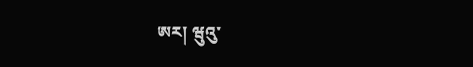ཨར། ཝུའུ་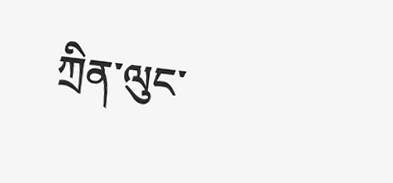ཀྲིན་ལུང་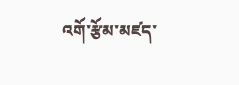འགོ་རྩོམ་མཛད་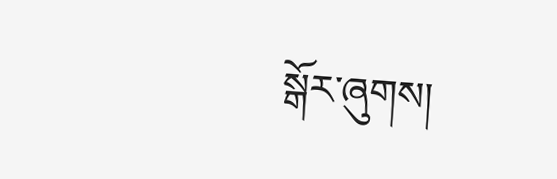སྒོར་ཞུགས།